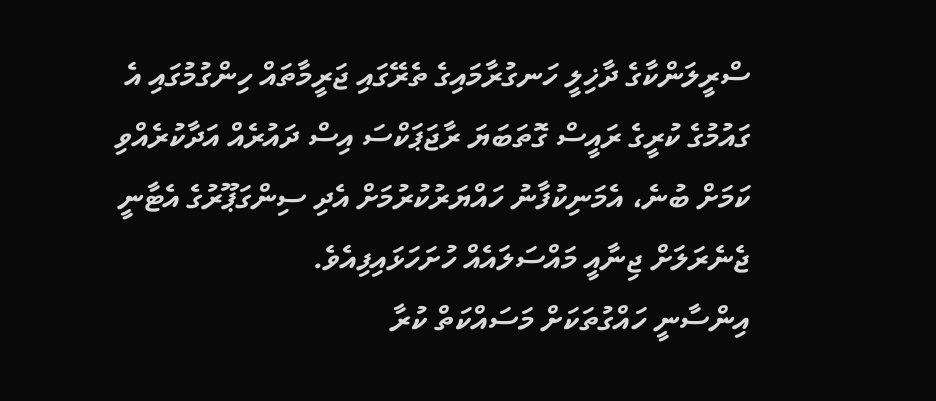ސްރީލަންކާގެ ދާޚިލީ ހަނގުރާމައިގެ ތެރޭގައި ޖަރީމާތައް ހިންގުމުގައި އެ ގައުމުގެ ކުރީގެ ރައީސް ގޮތަބަޔަ ރާޖަޕަކްސަ އިސް ދައުރެއް އަދާކުރެއްވި ކަމަށް ބުނެ، އެމަނިކުފާނު ހައްޔަރުކުރުމަށް އެދި ސިންގަޕޫރުގެ އެޓާނީ ޖެނެރަލަށް ޖިނާއީ މައްސަލައެއް ހުށަހަޅައިފިއެވެ.
އިންސާނީ ހައްގުތަކަށް މަސައްކަތް ކުރާ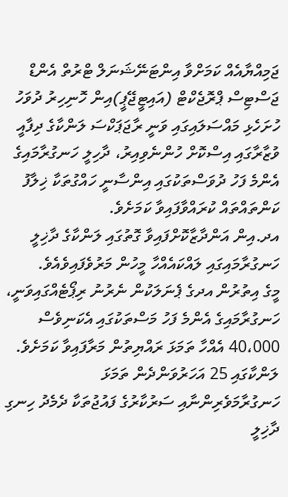ޖަމިއްޔާއެއް ކަމަށްވާ އިންޓަނޭޝަނަލް ޓްރުތް އެންޑް ޖަސްޓިސް ޕްރޮޖެކްޓް (އައިޓީޖޭޕީ)އިން ހޮނިހިރު ދުވަހު ހުށަހެޅި މައްސަލައިގައި ވަނީ ރާޖަޕަކްސަ ލަންކާގެ ދިފާއީ ވުޒާރާގައި އިސްކޮށް ހުންނެވިއިރު، ދާހިލީ ހަނގުރާމައިގެ އެންމެ ފަހު ދުވަސްތަކުގައި އިންސާނީ ހައްގުތަކާ ޚިލާފު ކަންތައްތައް ކުރައްވާފައިވާ ކަމަށެވެ.
އދ.އިން އަންދާޒާކޮށްފައިވާ ގޮތުގައި ލަންކާގެ ދާޚިލީ ހަނގުރާމައިގައި ލައްކައެއްހާ މީހުން މަރުވެފައިވެއެވެ.
މީގެ އިތުރުން އދގެ ޕެނަލަކުން ނެރުނު ރިޕޯޓެއްގައިވަނީ، ހަނގުރާމައިގެ އެންމެ ފަހު މަސްތަކުގައި އެކަނިވެސް 40،000 އެއްހާ ތަމަޅަ ރައްޔިތުން މަރާފައިވާ ކަމަށެވެ.
ލަންކާގައި 25 އަހަރުވަންދެން ތަމަޅަ ހަނގުރާމަވެރިންނާއި ސަރުކާރުގެ ފައުޖުތަކާ ދެމެދު ހިނގި ދާޚިލީ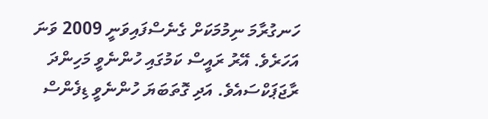ހަނގުރާމަ ނިމުމަކަށް ގެނެސްފައިވަނީ 2009 ވަނަ އަހަރެވެ. އޭރު ރައީސް ކަމުގައި ހުންނެވީ މަހިންދަ ރާޖަޕަކްސައެވެ. އަދި ގޮތަބަޔަ ހުންނެވީ ޑިފެންސް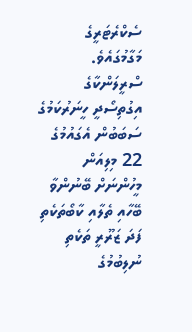ސެކްރެޓަރީގެ މަގާމުގައެވެ.
ސްރީލަންކާގެ އިގުތިސޯދީ ހީނަރުކަމުގެ ސަބަބުން އެގައުމުގެ 22 މިލިއަން މީހުންނަށް ބޭނުންވާ ބޭހާއި ތެލާއި ކާބޯތަކެތި ފަދަ ޒަރޫރީ ތަކެތި ނުލިބުމުގެ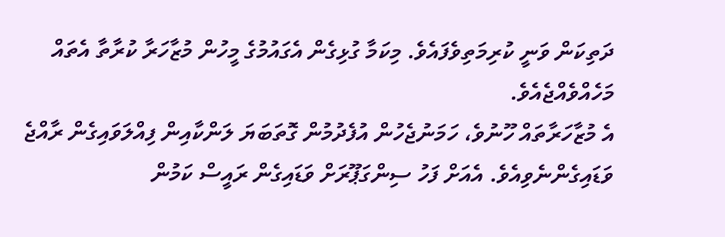ދަތިކަން ވަނީ ކުރިމަތިވެފައެވެ. މިކަމާ ގުޅިގެން އެގައުމުގެ މީހުން މުޒާހަރާ ކުރާތާ އެތައް މަހެއްވެއްޖެއެވެ.
އެ މުޒާހަރާތައް ހޫނުވެ، ހަމަނުޖެހުން އުފެދުމުން ގޮތަބަޔަ ލަންކާއިން ފިއްލަވައިގެން ރާއްޖެ ވަޑައިގެންނެވިއެވެ. އެއަށް ފަހު ސިންގަޕޫރަށް ވަޑައިގެން ރައީސް ކަމުން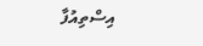އިސްތިއުފާ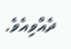ދެއްވިއެވެ.